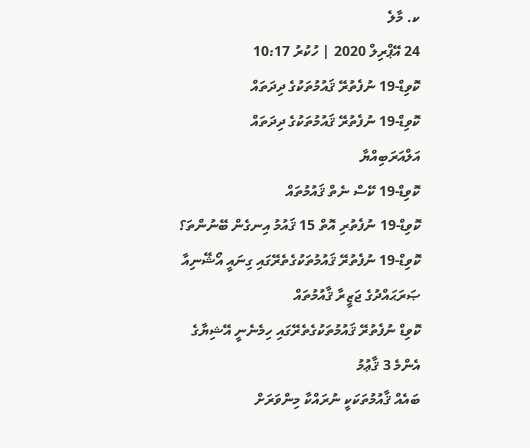ކ. މާލެ
24 އޭޕްރިލް 2020 | ހުކުރު 10:17
ކޮވިޑް-19 ނުފެތުރޭ ޤައުމުތަކުގެ ދިދަތައް
ކޮވިޑް-19 ނުފެތުރޭ ޤައުމުތަކުގެ ދިދަތައް
އަލްއަރަބިއްޔާ
ކޮވިޑް-19 ކޭސް ނެތް ޤައުމުތައް
ކޮވިޑް-19 ނުފެތުރި އޮތް 15 ޤައުމު އިނގެން ބޭނުންތަ؟
ކޮވިޑް-19 ނުފެތުރޭ ޤައުމުތަކުގެތެރޭގައި ގިނައީ އޯޝޭނިއާ ޞަރަޙައްދުގެ ޖަޒީރާ ޤާއުމުތައް
ކޮވިޑް ނުފެތުރޭ ޤައުމުތަކުގެތެރޭގައި ހިމެނެނީ އޭޝިޔާގެ އެންމެ 3 ޤާޢުމު
ބައެއް ޤާއުމުތަކަކީ ނުރައްކާ މިންވަރަށް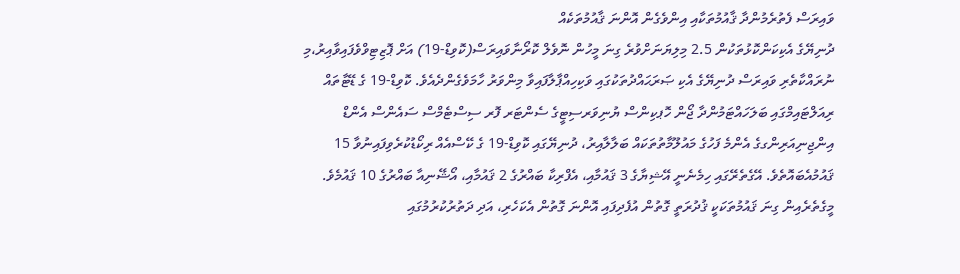ވައިރަސް ފެތުރެމުންދާ ޤާއުމުތަކާއި އިންވެގެން އޮންނަ ޤާއުމުތަކެއް
ދުނިޔޭގެ އެކިކަންކޮޅުތަކުން 2.5 މިލިޔަނަށްވުރެ ގިނަ މީހުން ނޮވެލް ކޮރޯނާވައިރަސް(ކޮވިޑް-19) އަށް ޕޮޒިޓިވްވެފައިވާއިރު،މި ނުރައްކާތެރި ވައިރަސް ދުނިޔޭގެ އެކި ޞަރަޙައްދުތަކުގައި ވަކިހިއްޕާލާފައިވާ މިންވަރު ހާމަވެގެންދެއެވެ. ކޮވިޑް-19 ގެ ޑޭޓާތައް ރިއަލްޓައިމްގައި ބަލަހައްޓަމުންދާ ޖޯން ހޮޕކިންސް ޔުނިވަރސިޓީގެ ސެންޓަރ ފޮރ ސިސްޓެމްސް ސައެންސް އެންޑް އިންޖިނިއަރިންގގެ އެންމެ ފަހުގެ މައުލޫމާތުތަކައް ބަލާލާއިރު، ދުނިޔޭގައި ކޮވިޑް-19 ގެ ކޭސްއެއް ރިކޯޑުކުރެވިފައިނުވާ 15 ޤައުމުއެބައޮތެވެ. އޭގެތެރޭގައި ހިމެނެނީ އޭޝިޔާގެ 3 ޤައުމާއި، އެފްރިކާ ބައްރުގެ 2 ޤައުމާއި، އޯޝޭނިއާ ބައްރުގެ 10 ޤައުމެވެ.
މީގެތެރެއިން ގިނަ ޤައުމުތަކަކީ ޤުދުރަތީ ގޮތުން އުފެދިފައި އޮންނަ ގޮތުން އެކަހެރި، އަދި ދަތުރުކުރުމުގައި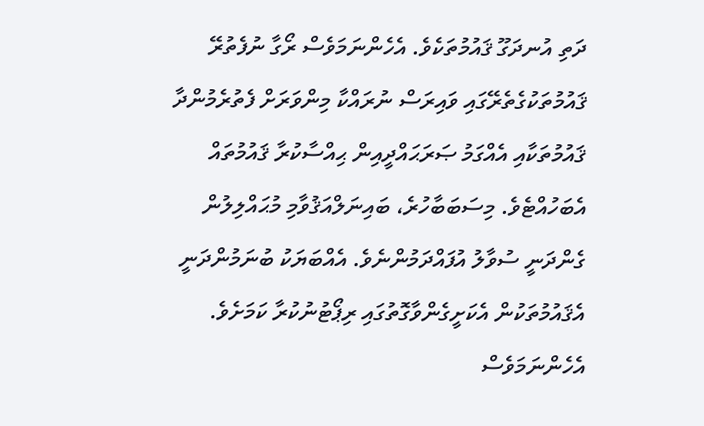ދަތި އުނދަގޫ ޤައުމުތަކެވެ. އެހެންނަމަވެސް ރޯގާ ނުފެތުރޭ ޤައުމުތަކުގެތެރޭގައި ވައިރަސް ނުރައްކާ މިންވަރަށް ފެތުރެމުންދާ ޤައުމުތަކާއި އެއްގަމު ޞަރަޙައްދީއިން ޙިއްސާކުރާ ޤައުމުތައް އެބަހުއްޓެވެ. މިސަބަބާހުރެ، ބައިނަލްއަޤުވާމި މުޙައްލިލުން ގެންދަނީ ސުވާލު އުފައްދަމުންނެވެ. އެއްބަޔަކު ބުނަމުންދަނީ އެޤައުމުތަކުން އެކަށީގެންވާގޮތުގައި ރިޕޯޓުނުކުރާ ކަމަށެވެ. އެހެންނަމަވެސް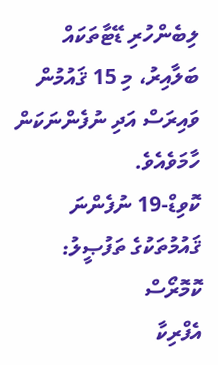ލިބެންހުރި ޑޭޓާތަކައް ބަލާއިރު، މި 15 ޤައުމުން ވައިރަސް އަދި ނުފެންނަކަން ހާމަވެއެވެ.
ކޮވިޑް-19 ނުފެންނަ ޤައުމުތަކުގެ ތަފުޞީލު:
ކޮމޮރޯސް
އެފްރިކާ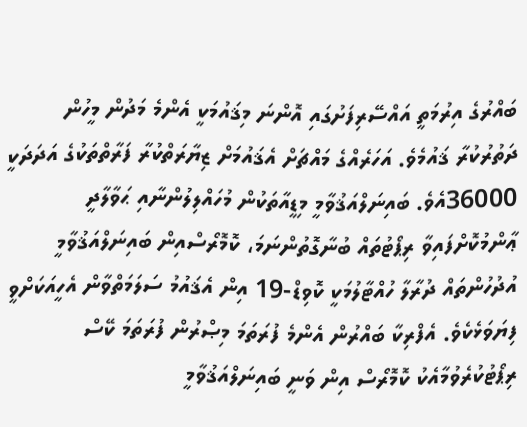ބައްރުގެ އިރުމަތީ އައްސޭރިފަށުގައި އޮންނަ މިޤައުމަކީ އެންމެ މަދުން މީހުން ދަތުރުކުރާ ޤައުމެވެ. އަހަރެއްގެ މައްޗަށް އެޤައުމަށް ޒިޔާރަތްކުރާ ފަރާތްތަކުގެ އަދަދަކީ 36000އެވެ. ބައިނަލްއަޤުވާމީ މިޑީއާތަކުން މުހައްލިލުންނާއި ޙަވާލާދީ ޢާންމުކޮށްފައިވާ ރިޕޯޓުތައް ބުނާގޮތުންނަމަ، ކޮމޮރޯސްއިން ބައިނަލްއަޤުވާމީ އުދުހުންތައް ދުރާލާ ހުއްޓާލުމަކީ ކޮވިޑް-19 އިން އެޤައުމު ސަލަމަތްވާން އެހީއަކަށްވީ ފިޔަވަޅެކެވެ. އެފްރިކާ ބައްރުން އެންމެ ފުރަތަމަ މިޞްރުން ފުރަތަމަ ކޭސް ރިޕޯޓުކުރެވުމާއެކު ކޮމޮރޯސް އިން ވަނީ ބައިނަލްއަޤުވާމީ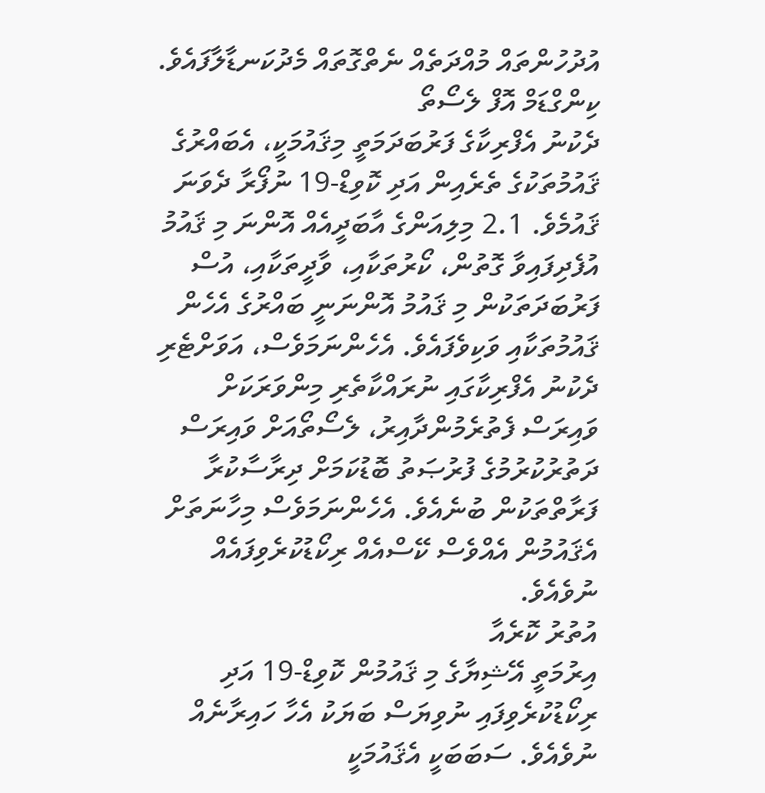އުދުހުންތައް މުއްދަތެއް ނެތްގޮތައް މެދުކަނޑާލާފައެވެ.
ކިންގްޑަމް އޮފް ލެސޯތޯ
ދެކުނު އެފްރިކާގެ ފަރުބަދަމަތީ މިޤައުމަކީ، އެބައްރުގެ ޤައުމުތަކުގެ ތެރެއިން އަދި ކޮވިޑް-19 ނުފޯރާ ދެވަނަ ޤައުމެވެ. 2.1 މިލިއަންގެ އާބަދީއެއް އޮންނަ މި ޤައުމު އުފެދިފައިވާ ގޮތުން، ކޯރުތަކާއި، ވާދީތަކާއި، އުސް ފަރުބަދަތަކުން މި ޤައުމު އޮންނަނީ ބައްރުގެ އެހެން ޤައުމުތަކާއި ވަކިވެފައެވެ. އެހެންނަމަވެސް، އަވަށްޓެރި ދެކުނު އެފްރިކާގައި ނުރައްކާތެރި މިންވަރަކަށް ވައިރަސް ފެތުރެމުންދާއިރު، ލެސޯތޯއަށް ވައިރަސް ދަތުރުކުރުމުގެ ފުރުޞަތު ބޮޑުކަމަށް ދިރާސާކުރާ ފަރާތްތަކުން ބުނެއެވެ. އެހެންނަމަވެސް މިހާނަތަށް އެޤައުމުން އެއްވެސް ކޭސްއެއް ރިކޯޑުކުރެވިފައެއް ނުވެއެވެ.
އުތުރު ކޮރެއާ
އިރުމަތީ އޭޝިޔާގެ މި ޤައުމުން ކޮވިޑް-19 އަދި ރިކޯޑުކުރެވިފައި ނުވިޔަސް ބަޔަކު އެހާ ހައިރާނެއް ނުވެއެވެ. ސަބަބަކީ އެޤައުމަކީ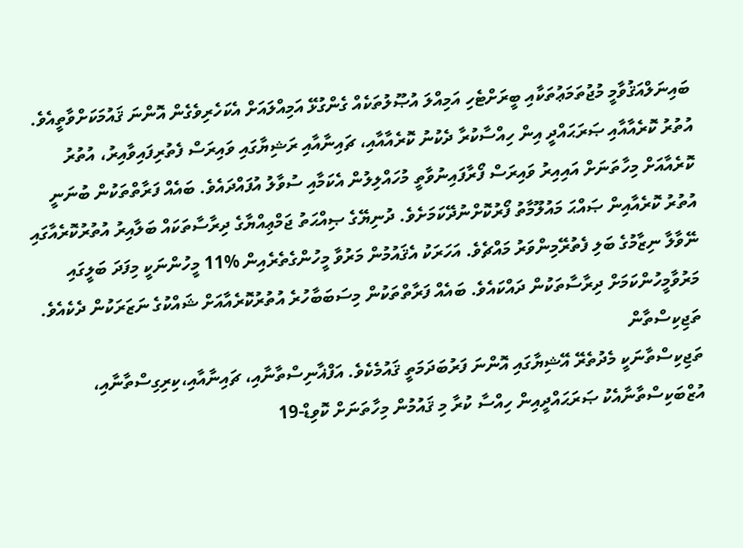ބައިނަލްއަޤުވާމީ މުޖުތަމަޢުތަކާއި ބީރަށްޓެހި އަމިއްލަ އުޞޫލުތަކެއް ގެންގުޅޭ އަމިއްލައަށް އެކަހެރިވެގެން އޮންނަ ޤައުމަކަށްވާތީއެވެ. އުތުރު ކޮރެއާއާއި ޞަރަޙައްދީ އިން ހިއްސާކުރާ ދެކުނު ކޮރެއާއާއި، ޗައިނާއާއި ރަޝިޔާގައި ވައިރަސް ފެތުރިފައިވާއިރު، އުތުރު ކޮރެއާއަށް މިހާތަނަށް އައިއިރު ވައިރަސް ފޯރާފައިނުވާތީ މުހައްލިލުން އެކަމާއި ސުވާލު އުފައްދައެވެ. ބައެއް ފަރާތްތަކުން ބުނަނީ އުތުރު ކޮރެއާއިން ޞައްޙަ މައުލޫމާތު ފޯރުކޮށްނުދޭކަމަށެވެ. ދުނިޔޭގެ ޞިއްޙަތު ޖަމްޢިއްޔާގެ ދިރާސާތަކައް ބަލާއިރު އުތުރުކޮރެއާގައި ނޭވާލާ ނިޒާމުގެ ބަލި ފެތުރޭމިންވަރު މައްޗެވެ. އަހަރަކު އެޤައުމުން މަރުވާ މީހުންގެތެރެއިން %11 މީހުންނަކީ މިފަދަ ބަލީގައި މަރުވާމީހުންކަމަށް ދިރާސާތަކުން ދައްކައެވެ. ބައެއް ފަރާތްތަކުން މިސަބަބާހުރެ އުތުރުކޮރެއާއަށް ޝައްކުގެ ނަޒަރަކުން ދެކެއެވެ.
ތަޖިކިސްތާން
ތަޖިކިސްތާނަކީ މެދުތެރޭ އޭޝިޔާގައި އޮންނަ ފަރުބަދަމަތީ ޤައުމެކެވެ. އަފްޣާނިސްތާނާއި، ޗައިނާއާއި،ކިރިގިސްތާނާއި، އުޒްބަކިސްތާނާއެކު ޞަރަޙައްދީއިން ހިއްސާ ކުރާ މި ޤައުމުން މިހާތަނަށް ކޮވިޑް-19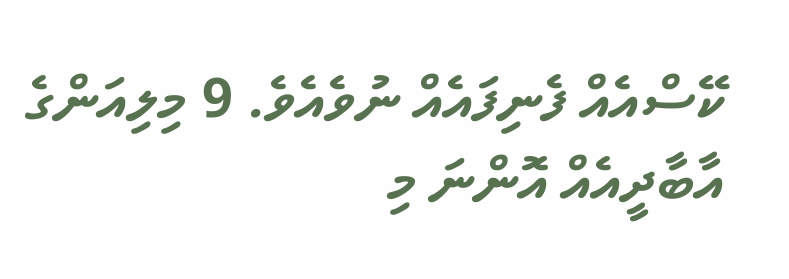ކޭސްއެއް ފެނިފައެއް ނުވެއެވެ. 9 މިލިއަންގެ އާބާދީއެއް އޮންނަ މި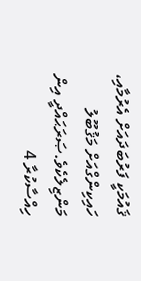ޤައުމަކީ ފަރުބަދައަށް އެރުމާއި، ހައިކިންގްއަށް މަޤުބޫލު މަންޒިލެކެވެ.ޞަރަޙައްދީ އިން ހިއްސާކުރާ 4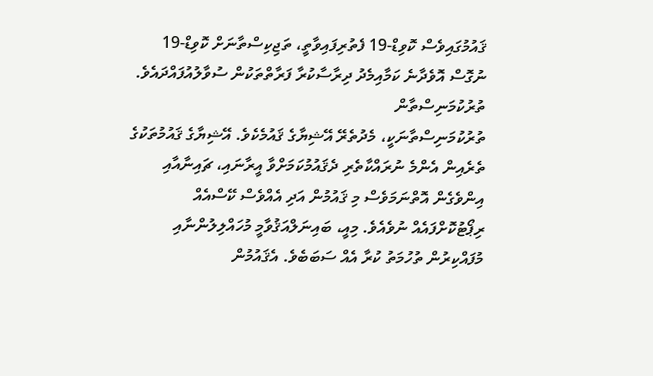ޤައުމުގައިވެސް ކޮވިޑް-19 ފެތުރިފައިވާތީ، ތަޖިކިސްތާނަށް ކޮވިޑް-19 ނުގޮސް އޮވެދާނެ ކަމާއިމެދު ދިރާސާކުރާ ފަރާތްތަކުން ސުވާލުއުފައްދައެވެ.
ތުރުކުމަނިސްތާން
ތުރުކުމަނިސްތާނަކީ، މެދުތެރޭ އޭޝިޔާގެ ޤައުމެކެވެ. އޭޝިޔާގެ ޤައުމުތަކުގެ ތެރެއިން އެންމެ ނުރައްކާތެރި ދެޤައުމުކަމަށްވާ އީރާނައި، ޗައިނާއާއި އިންވެގެން އޮތްނަމަވެސް މި ޤައުމުން އަދި އެއްވެސް ކޭސްއެއް ރިޕޯޓުކޮށްފައެއް ނުވެއެވެ. މިއީ، ބައިނަލްއަޤުވާމީ މުހައްލިލުންނާއި މުފައްކިރުން ތުހުމަތު ކުރާ އެއް ސަބަބެވެ. އެޤައުމުން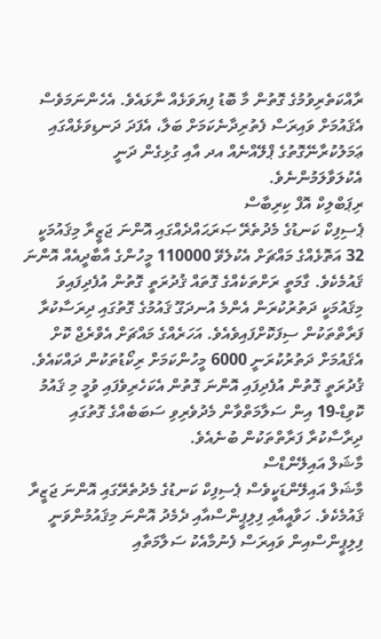ރާއްކަތެރިވުމުގެ ގޮތުން މާ ބޮޑު ފިޔަވަޅެއް ނާޅައެވެ. އެހެންނަމަވެސް އެޤައުމަށް ވައިރަސް ފެތުރިދާނެކަމަށް ބަލާ، އެފަދަ ދަނޑިވަޅެއްގައި ޢަމަލުކުރާނޭގޮތުގެ ޕްލޭއްނެއް އދ އާއި ގުޅިގެން ދަނީ އެކުލަވާލަމުންނެވެ.
ރިޕަބްލިކް އޮފް ކިރިބާސް
ޕެސިފިކް ކަނޑުގެ މެދުތެރޭ ޞަރަޙައްދެއްގައި އޮންނަ ޖަޒީރާ މިޤައުމަކީ 32 އަތޮޅެއްގެ މައްޗަށް އެކުލެވޭ 110000 މީހުންގެ އާބާދީއެއް އޮންނަ ޤައުމެކެވެ. ގާމަތީ ރަށްތަކެއްގެ ގޮތައް ޤުދުރަތީ ގޮތުން އުފެދިފައިވަ މިޤައުމަކީ ދަތުރުކުރަން އެންމެ އުނދަގޫ ޤައުމުގެ ގޮތުގައި ދިރަސާކުރާ ފަރާތްތަކުން ސިފަކޮށްފައިވެއެވެ. އަހަރެއްގެ މައްޗަށް އެވްރެޖް ކޮށް އެޤައުމަށް ދަތުރުކުރަނީ 6000 މީހުންކަމަށް ރިކޯޑުތަކުން ދައްކައެވެ. ޤުދުރަތީ ގޮތުން އުފެދިފައި އޮންނަ ގޮތުން އެކަހެރިވެފައި ވުމީ މި ޤައުމު ކޮވިޑް-19 އިން ސަލާމަތްވާން މެދުވެރިވި ސަބަބެއްގެ ގޮތުގައި ދިރާސާކުރާ ފަރާތްތަކުން ބުނެއެވެ.
މާޝަލް އައިލޭންޑްސް
މާޝަލް އައިލޭންޑަކީވެސް ޕެސިފިކް ކަނޑުގެ މެދުތެރޭގައި އޮންނަ ޖަޒީރާ ޤައުމެކެވެ. ހަވާއީއާއި ފިލިޕީންސްއާއި ދެމެދު އޮންނަ މިޤައުމުންވަނީ ފިލިޕީންސްއިން ވައިރަސް ފެނުމާއެކު ސަލާމަތާއި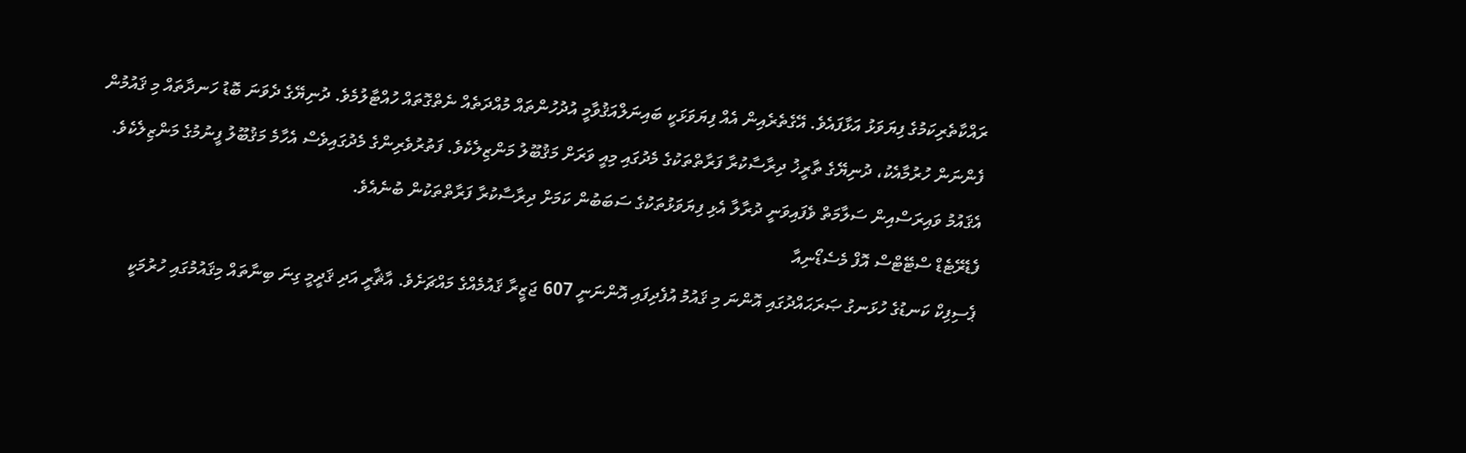ރައްކާތެރިކަމުގެ ފިޔަވަޅު އަޅާފައެވެ. އޭގެތެރެއިން އެއް ފިޔަވަޅަކީ ބައިނަލްއަޤުވާމީ އުދުހުންތައް މުއްދަތެއް ނެތްގޮތައް ހުއްޓާލުމެވެ. ދުނިޔޭގެ ދެވަނަ ބޮޑު ހަނދާތައް މި ޤައުމުން ފެންނަން ހުރުމާއެކު، ދުނިޔޭގެ ތާރީޚު ދިރާސާކުރާ ފަރާތްތަކުގެ މެދުގައި މިއީ ވަރަށް މަޤުބޫލު މަންޒިލެކެވެ. ފަތުރުވެރިންގެ މެދުގައިވެސް އެހާމެ މަޤުބޫލު ފީނުމުގެ މަންޒިލެކެވެ. އެޤައުމު ވައިރަސްއިން ސަލާމަތް ވެފައިވަނީ ދުރާލާ އެޅި ފިޔަވަޅުތަކުގެ ސަބަބުން ކަމަށް ދިރާސާކުރާ ފަރާތްތަކުން ބުނެއެވެ.
ފެޑެރޭޓެޑް ސްޓޭޓްސް އޮފް މެސެޑޯނިއާ
ޕެސިފިކް ކަނޑުގެ ހުޅަނގު ޞަރަޙައްދުގައި އޮންނަ މި ޤައުމު އުފެދިފައި އޮންނަނީ 607 ޖަޒީރާ ޤައުމެއްގެ މައްޗަށެވެ. އާޘާރީ އަދި ޤަދީމީ ގިނަ ބިނާތައް މިޤައުމުގައި ހުރުމަކީ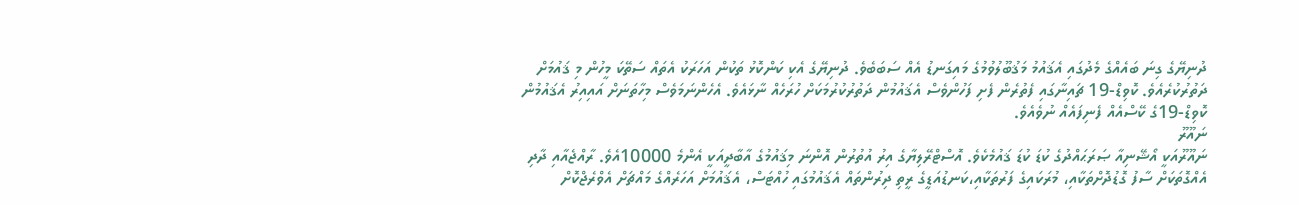ދުނިޔޭގެ ގިނަ ބައެއްގެ މެދުގައި އެޤައުމު މަޤުބޫލުވުމުގެ މައިގަނޑު އެއް ސަބަބެވެ. ދުނިޔޭގެ އެކި ކަންކޮޅު ތަކުން އަހަރަކު އެތައް ސަތޭކަ މީހުން މި ޤައުމަށް ދަތުރުކުރެއެވެ. ކޮވިޑް-19 ޗައިނާގައި ފެތުރެން ފެށި ފަހުންވެސް އެޤައުމުން ދަތުރުކުރުމަކަށް ހުރަހެއް ނާޅައެވެ. އެހެންނަމަވެސް މިހާތަނަށް އައިއިރު އެޤައުމުން ކޮވިޑް-19ގެ ކޭސްއެއް ފެނިފައެއް ނުވެއެވެ.
ނައޫރޫ
ނައޫރޫއަކީ އޯޝޭނިއާ ޞަރަޙައްދުގެ ކުޑަ ކުޑަ ޤައުމެކެވެ. އޮސްޓްރޭލިޔާގެ އިރު އުތުރުން އޮންނަ މިޤައުމުގެ އާބާދީއަކީ އެންމެ 10000އެވެ. ރާއްޖެއާއި ދާދި އެއްގޮތަކަށް ސާފު ގޮޑުދޮށްތަކާއި، މުރަކައިގެ ފަރުތަކާއި،ކަނޑުއަޑީގެ ރީތި ދިރުންތައް އެޤައުމުގައި ހުއްޓަސް، އެޤައުމަށް އަހަރެއްގެ މައްޗަށް އެވްރެޖްކޮށް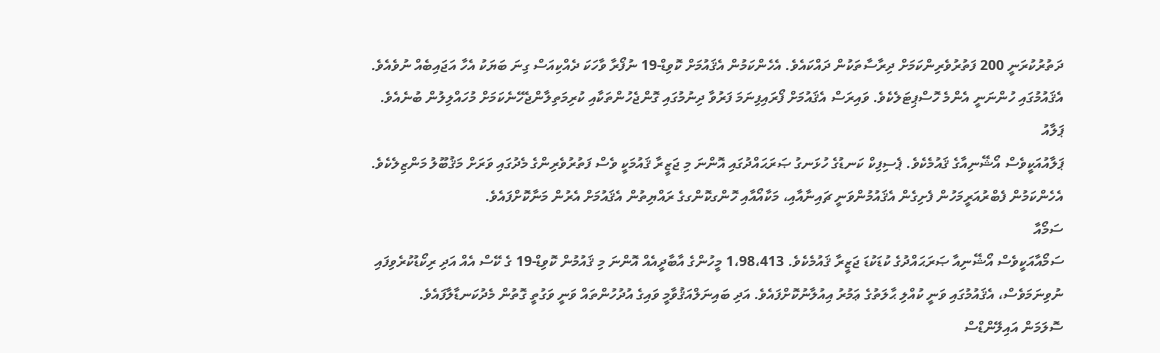ދަތުރުކުރަނީ 200 ފަތުރުވެރިންކަމަށް ދިރާސާތަކުން ދައްކައެވެ. އެހެންކަމުން އެޤައުމަށް ކޮވިޑް-19 ނުފޯރާ ވާހަކަ ދެއްކިއަސް ގިނަ ބަޔަކު އެހާ އަޖައިބެއް ނުވެއެވެ. އެޤައުމުގައި ހުންނަނީ އެންމެ ހޮސްޕިޓަލެކެވެ. ވައިރަސް އެޤައުމަށް ފޯރައިފިނަމަ ފަރުވާ ދިނުމުގައި ގޮންޖެހުންތަކާއި ކުރިމަތިލާންޖެހޭނެކަމަށް މުހައްލިލުން ބުނެއެވެ.
ޕަލާއު
ޕަލާއުއަކީވެސް އޯޝޭނިއާގެ ޤައުމެކެވެ. ޕެސިފިކް ކަނޑުގެ ހުޅަނގު ޞަރަޙައްދުގައި އޮންނަ މި ޖަޒީރާ ޤައުމަކީ ވެސް ފަތުރުވެރިންގެ މެދުގައި ވަރަށް މަޤުބޫލު މަންޒިލެކެވެ. އެހެންކަމުން ފެބްރުއަރީމަހުން ފެށިގެން އެޤައުމުންވަނީ ޗައިނާއާއި، މަކާއޯއާއި ހޮންގކޮންގގެ ރައްޔިތުން އެޤައުމަށް އެރުން މަނާކޮށްފައެވެ.
ސަމޯއާ
ސަމޯއާއަކީވެސް އޯޝޭނިއާ ޞަރަޙައްދުގެ ކުޑަކުޑަ ޖަޒީރާ ޤައުމެކެވެ. 1،98،413 މީހުންގެ އާބާދީއެއް އޮންނަ މި ޤައުމުން ކޮވިޑް-19 ގެ ކޭސް އެއް އަދި ރިކޯޑުކުރެވިފައި ނުވިނަމަވެސް، އެޤައުމުގައި ވަނީ ކުއްލި ޙާލަތުގެ ޢަމުރު އިއުލާނުކޮށްފައެވެ. އަދި ބައިނަލްއަޤުވާމީ ވައިގެ އުދުހުންތައް ވަނީ ވަގުތީ ގޮތުން މެދުކަނޑާލާފައެވެ.
ސޮލަމަން އައިލޭންޑްސް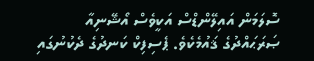ސޮލަމަން އައިލޭންޑްސް އަކީވެސް އޯޝޭނިއާ ޞަރަޙައްދުގެ ޤައުމެކެވެ. ޕެސިފިކް ކަނދުގެ ދެކުނުގައި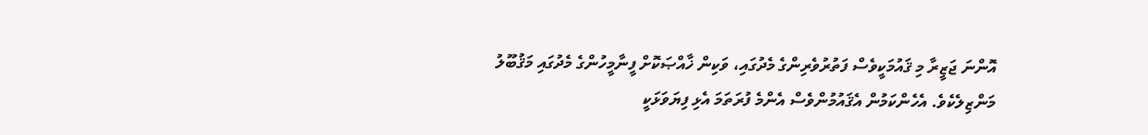އޮންނަ ޖަޒީރާ މި ޤައުމަކީވެސް ފަތުރުވެރިންގެ މެދުގައި، ވަކިން ޚާއްޞަކޮށް ފީނާމީހުންގެ މެދުގައި މަޤުބޫލު މަންޒިލެކެވެ. އެހެންކަމުން އެޤައުމުންވެސް އެންމެ ފުރަތަމަ އެޅި ފިޔަވަޅަކީ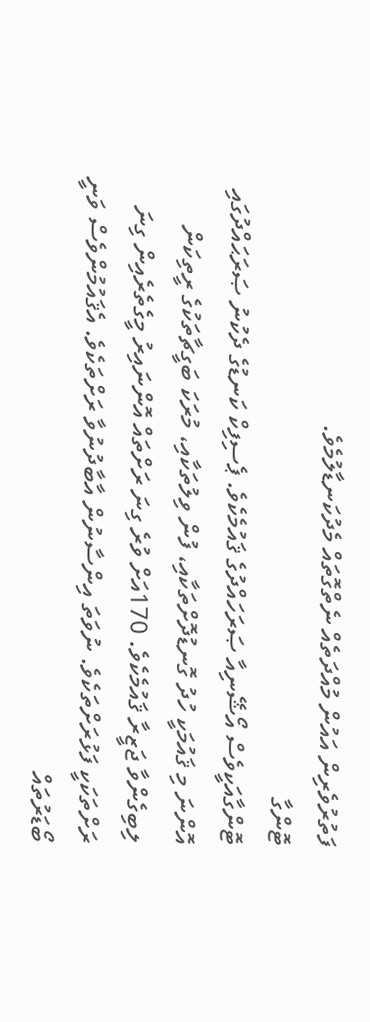ފަތުރުވެރިން އައުން މުއްދަތެއް ނެތްގޮތައް މެދުކަނޑާލުމެވެ.
ޓޮންގާ
ޓޮންގާއަކީވެސް އޯޝޭނިއާ ޞަރަހައްދުގެ ޤައުމެކެވެ. ޕެސިފިކް ކަނޑުގެ ދެކުނު ޞަރަޙައްދުގައި އޮންނަ މި ޤައުމަކީ ހުދު ގޮނޑުދޮށްތަކާއި، ފުން ވިލުތަކާއި، މުރަކަ ބަގީޗާތަކުގެ ރީތިކަން ލިބިގެންވާ ޖަޒީރާ ޤައުމެކެވެ. 170އަށް ވުރެ ގިނަ ރަށްތައް އޮންނައިރު މީގެތެރެއިން ގިނަ ރަށްތަކަކީ ފަޅުރަށްތަކެވެ. ނުވަތަ އިންސާނުން އާބާދުނުވާ ރަށްތަކެވެ. އެޤައުމުންވެސް ވަނީ ބޯޑަރުތައް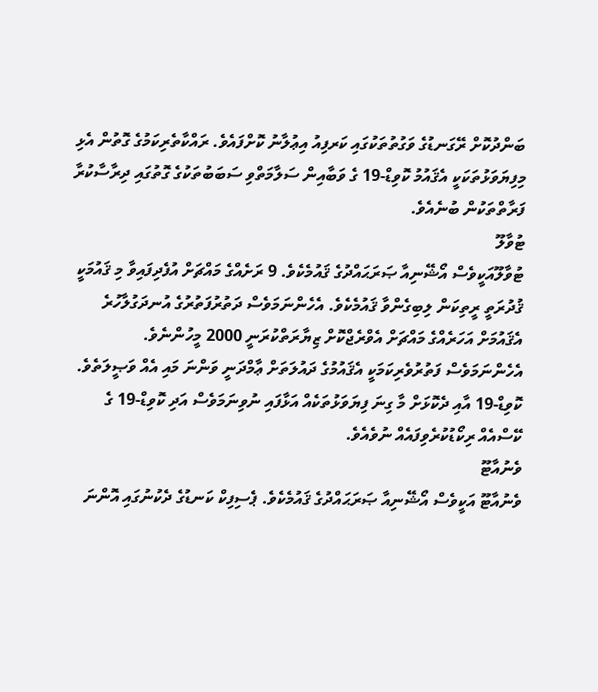ބަންދުކޮށް ރޭގަނޑުގެ ވަގުތުތަކުގައި ކަރފިއު އިޢުލާނު ކޮށްފައެވެ. ރައްކާތެރިކަމުގެ ގޮތުން އެޅި މިފިޔަވަޅުތަކަކީ އެޤައުމު ކޮވިޑް-19 ގެ ވަބާއިން ސަލާމަތްވި ސަބަބުތަކުގެ ގޮތުގައި ދިރާސާކުރާ ފަރާތްތަކުން ބުނެއެވެ.
ޓުވާލޫ
ޓުވާލޫއަކީވެސް އޯޝޭނިއާ ޞަރަޙައްދުގެ ޤައުމެކެވެ. 9 ރަށެއްގެ މައްޗަށް އުފެދިފައިވާ މި ޤައުމަކީ ޤުދުރަތީ ރީތިކަން ލިބިގެންވާ ޤައުމެކެވެ. އެހެންނަމަވެސް ދަތުރުފަތުރުގެ އުނދަގުލާހުރެ އެޤައުމަށް އަހަރެއްގެ މައްޗަށް އެވްރެޖްކޮށް ޒިޔާރަތްކުރަނީ 2000 މީހުންނެވެ. އެހެންނަމަވެސް ފަތުރުވެރިކަމަކީ އެޤައުމުގެ ދައުލަތަށް ޢާމްދަނީ ވަންނަ މައި އެއް ވަޞީލަތެވެ. ކޮވިޑް-19 އާއި ދެކޮޅަށް މާ ގިނަ ފިޔަވަޅުތަކެއް އަޅާފައި ނުވިނަމަވެސް އަދި ކޮވިޑް-19 ގެ ކޭސްއެއް ރިކޯޑުކުރެވިފައެއް ނުވެއެވެ.
ވެނުއާޓޫ
ވެނުއާޓޫ އަކީވެސް އޯޝޭނިއާ ޞަރަޙައްދުގެ ޤައުމެކެވެ. ޕެސިފިކް ކަނޑުގެ ދެކުނުގައި އޮންނަ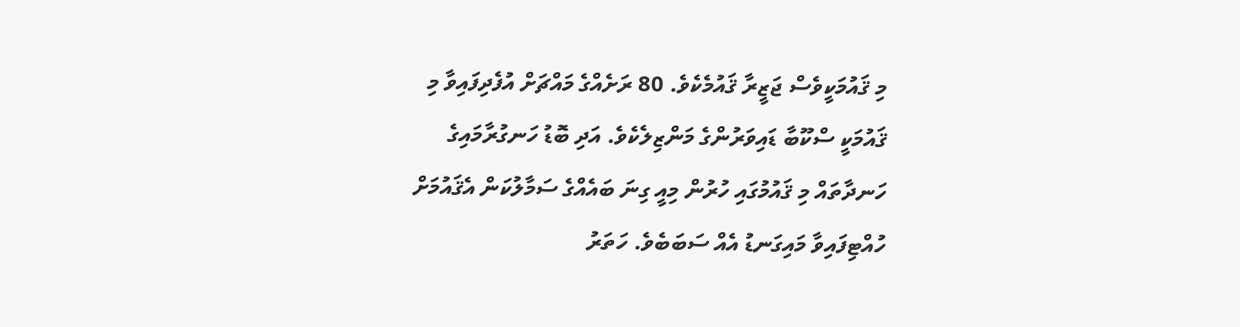މި ޤައުމަކީވެސް ޖަޒީރާ ޤައުމެކެވެ. 80 ރަށެއްގެ މައްޗަށް އުފެދިފައިވާ މި ޤައުމަކީ ސްކޫބާ ޑައިވަރުންގެ މަންޒިލެކެވެ. އަދި ބޮޑު ހަނގުރާމައިގެ ހަނދާތައް މި ޤައުމުގައި ހުރުން މިއީ ގިނަ ބައެއްގެ ސަމާލުކަން އެޤައުމަށް ހުއްޓިފައިވާ މައިގަނޑު އެއް ސަބަބެވެ. ހަތަރު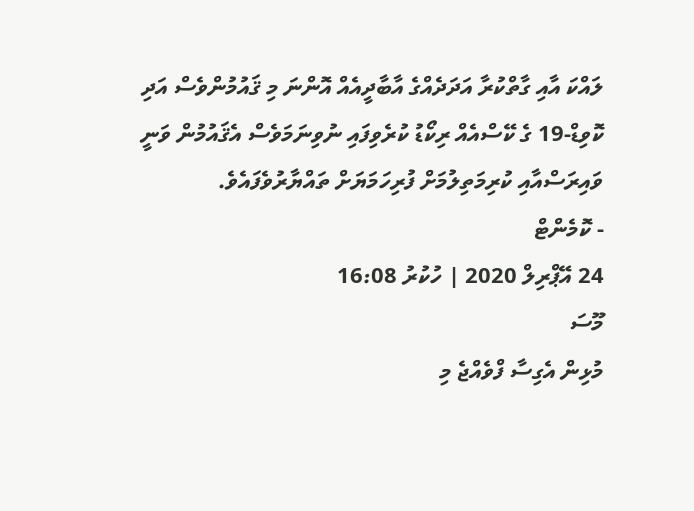ލައްކަ އާއި ގާތްކުރާ އަދަދެއްގެ އާބާދީއެއް އޮންނަ މި ޤައުމުންވެސް އަދި ކޮވިޑް-19 ގެ ކޭސްއެއް ރިކޯޑު ކުރެވިފައި ނުވިނަމަވެސް އެޤައުމުން ވަނީ ވައިރަސްއާއި ކުރިމަތިލުމަށް ފުރިހަމަޔަށް ތައްޔާރުވެފައެވެ.
- ކޮމެންޓް
24 އޭޕްރިލް 2020 | ހުކުރު 16:08
މޫސަ
މުޅިން އެގިސާ ފްވެއްޖެ މި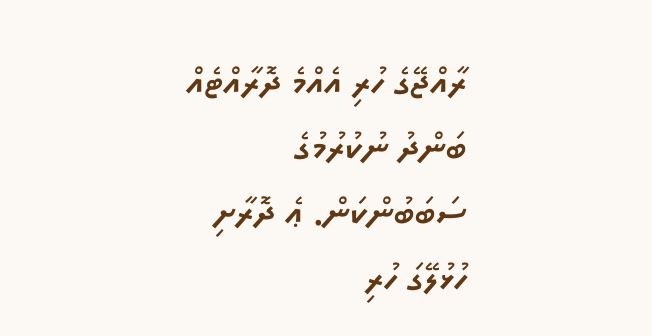ރާއްޖޭގެ ހުރި އެއްމެ ދޮރާއްޓެއް ބަންދު ނުކުރުމުގެ ސަބަބުންކަން. ޢެ ދޮރާށި ހުޅުލޭގަ ހުރި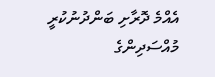އެއްމެ ދޮރާށި ބަންދުނުކުރީ މުއްސަދިންގެ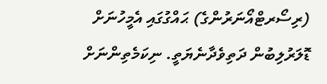(ރިސޯރޓްއޯނަރުންގެ) ޙައްގުގައި އެމީހުނަށް ޑޮލަރުލިބުން ދަތިވެދާނެޔަތީ. ނިކަމެތިންނަށް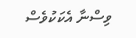ވިސްނާ އެކަކުވެސް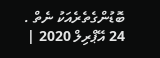ބޮޑުންގެތެރެއަކު ނެތް .
24 އޭޕްރިލް 2020 |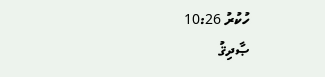ހުކުރު 10:26
ޞާދިޤު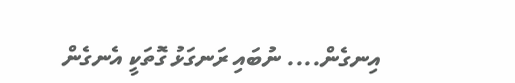އިނގެން.... ނުބައި ރަނގަޅު ގޮތަކީ އެނގެން